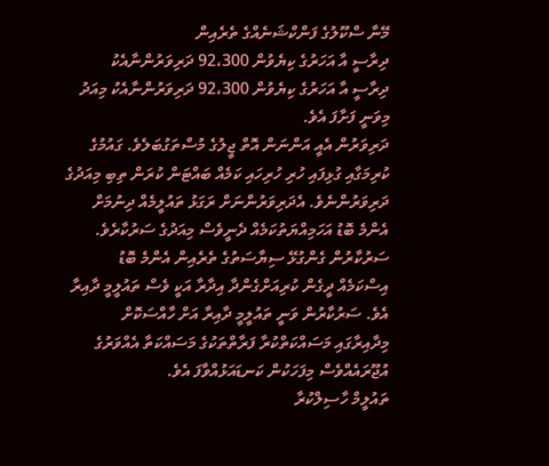މޭނާ ސްކޫލުގެ ފަންކްޝަނެއްގެ ތެރެއިން
ދިރާސީ އާ އަހަރުގެ ކިޔެވުން 92،300 ދަރިވަރުންނާއެކު
ދިރާސީ އާ އަހަރުގެ ކިޔެވުން 92،300 ދަރިވަރުންނާއެކު މިއަދު މިވަނީ ފަށާފަ އެވެ.
ދަރިވަރުން އެއީ އަންނަން އޮތް ޖީލުގެ މުސްތަގުބަލެވެ. ގައުމުގެ ކުރިމަގާއި ގުޅިފައި ހުރި ހުރިހައި ކަމެއް ބައްޓަން ކުރަން ތިބި މިއަދުގެ ދަރިވަރުންނެވެ. އެދަރިވަރުންނަށް ރަގަޅު ތައުލީމެއް ދިނުމަށް އެންމެ ބޮޑު އަހަމިއްޔަތުކަމެއް ދެނީވެސް މިއަދުގެ ސަރުކާރެވެ.
ސަރުކާރުން ގެންގުޅޭ ސިޔާސަތުގެ ތެރެއިން އެންމެ ބޮޑު އިސްކަމެއް ދީގެން ކުރިއަށްގެންދާ އިދާރާ އަކީ ވެސް ތައުލީމީ ދާއިރާ އެވެ. ސަރުކާރުން ވަނީ ތައުލީމީ ދާއިރާ އަށް ހާއްސަކޮށް މިދާއިރާގައި މަސައްކަތްކުރާ ފަރާތްތަކުގެ މަސައްކަތާ އެއްވަރުގެ އުޖޫރައެއްވެސް މިފަހަކުން ކަނޑައަޅުއްވާފަ އެވެ.
ތައުލީމް ހާސިލްކުރާ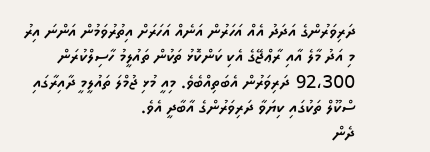ދަރިވަރުންގެ އަދަދު އެއް އަހަރުން އަނެއް އަހަރަށް އިތުރުވަމުން އަންނަ އިރު މި އަދު މާލެ އާއި ރާޢްޖޭގެ އެކި ކަންކޮޅު ތަކުން ތައުލީމު ހާސިލްކުރަން 92،300 ދަރިވަރުން އެބަތިއްބެވެ. މިއީ މުޅި ޖުމްލަ ތައުލީމީ ދާއިރާގައި ސްކޫލް ތަކުގައި ކިޔަވާ ދަރިވަރުންގެ އާބާދީ އެވެ.
ދެން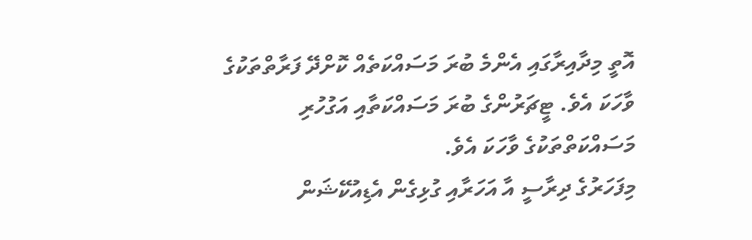އޮތީ މިދާއިރާގައި އެންމެ ބުރަ މަސައްކަތެއް ކޮށްދޭ ފަރާތްތަކުގެ ވާހަކަ އެވެ. ޓީޗަރުންގެ ބުރަ މަސައްކަތާއި އަގުހުރި މަސައްކަތްތަކުގެ ވާހަކަ އެވެ.
މިފަހަރުގެ ދިރާސީ އާ އަހަރާއި ގުޅިގެން އެޑިއުކޭޝަން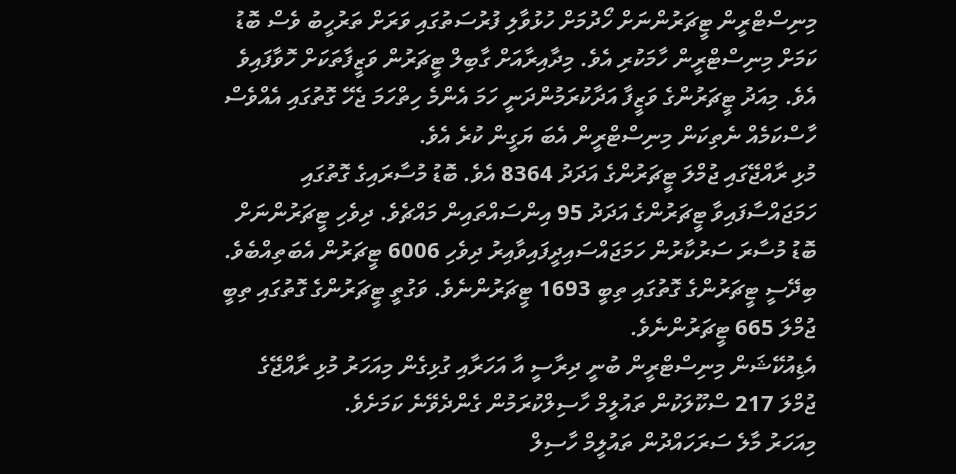މިނިސްޓްރީން ޓީޗަރުންނަށް ހޯދުމަށް ހުޅުވާލި ފުރުސަތުގައި ވަރަށް ތަރުހީބު ވެސް ބޮޑު ކަމަށް މިނިސްޓްރީން ހާމަކުރި އެވެ. މިދާއިރާއަށް ގާބިލް ޓީޗަރުން ވަޒީފާތަކަށް ހޮވާފައިވެ އެވެ. މިއަދު ޓީޗަރުންގެ ވަޒީފާ އަދާކުރަމުންދަނީ ހަމަ އެންމެ ހިތްހަމަ ޖެހޭ ގޮތުގައި އެއްވެސް ހާސްކަމެއް ނެތިކަން މިނިސްޓްރީން އެބަ ޔަގީން ކުރެ އެވެ.
މުޅި ރާއްޖޭގައި ޖުމްލަ ޓީޗަރުންގެ އަދަދު 8364 އެވެ. ބޮޑު މުސާރައިގެ ގޮތުގައި ހަމަޖައްސާފައިވާ ޓީޗަރުންގެ އަދަދު 95 އިންސައްތައިން މައްޗެވެ. ދިވެހި ޓީޗަރުންނަށް ބޮޑު މުސާރަ ސަރުކާރުން ހަމަޖައްސައިދީފައިވާއިރު ދިވެހި 6006 ޓީޗަރުން އެބަތިއްބެވެ. ބިދޭސީ ޓީޗަރުންގެ ގޮތުގައި ތިބީ 1693 ޓީޗަރުންނެވެ. ވަގުތީ ޓީޗަރުންގެ ގޮތުގައި ތިބީ ޖުމްލަ 665 ޓީޗަރުންނެވެ.
އެޑިއުކޭޝަން މިނިސްޓްރީން ބުނީ ދިރާސީ އާ އަހަރާއި ގުޅިގެން މިއަހަރު މުޅި ރާއްޖޭގެ ޖުމްލަ 217 ސްކޫލަކުން ތައުލީމް ހާސިލްކުރަމުން ގެންދެވޭނެ ކަމަށެވެ.
މިއަހަރު މާލެ ސަރަހައްދުން ތައުލީމް ހާސިލް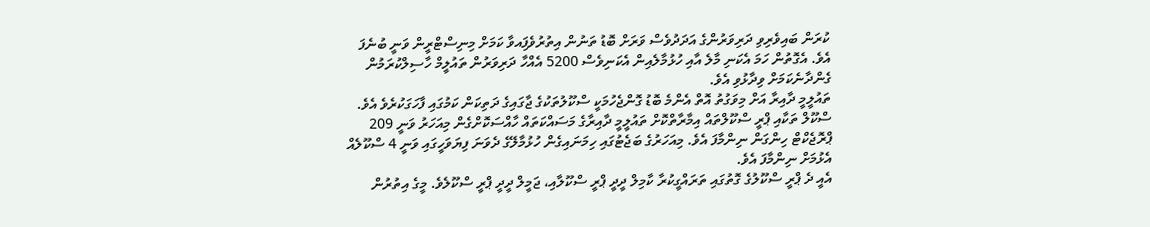ކުރަން ބައިވެރިވި ދަރިވަރުންގެ އަދަދުވެސް ވަރަށް ބޮޑު ތަނުން އިތުރުވެފަިއވާ ކަމަށް މިނިސްޓްރީން ވަނީ ބުނެފަ އެވެ. އެގޮތުން ހަމަ އެކަނި މާލެ އާއި ހުޅުމާލެއިން އެކަނިވެސް 5200 އެއްހާ ދަރިވަރުން ތައުލީމް ހާސިލްކުރަމުން ގެންދާނެކަމަށް ވިދާޅުވި އެވެ.
ތައުލީމީ ދާއިރާ އަށް މިވަގުތު އޮތް އެންމެ ބޮޑު ގޮންޖެހުމަކީ ސްކޫލުތަކުގެ ޖާގައިގެ ދަތިކަން ކަމުގައި ފާހަގަކުރެވެ އެވެ.
ސްކޫލް ތަކާއި ޕްރީ ސްކޫލްތައް އިމާރާތްކޮށް ތައުލީމީ ދާއިރާގެ މަސައްކަތައް ހާއްސަކޮށްގެން މިއަހަރު ވަނީ 209 ޕްރޮޖެކްޓް ހިންގަން ނިންމާފަ އެވެ. މިއަހަރުގެ ބަޖެޓުގައި ހިމަނައިގެން ހުޅުމާލޭގެ ދެވަނަ ފިޔަވަހީގައި ވަނީ 4 ސްކޫލެއް އެޅުމަށް ނިންމާފަ އެވެ.
އެއީ ދެ ޕްރީ ސްކޫލުގެ ގޮތުގައި ތަރައްގީކުރާ ކާމިލް ދީދީ ޕްރީ ސްކޫލާއި، ޖަމީލް ދީދީ ޕްރީ ސްކޫލެވެ. މީގެ އިތުރުން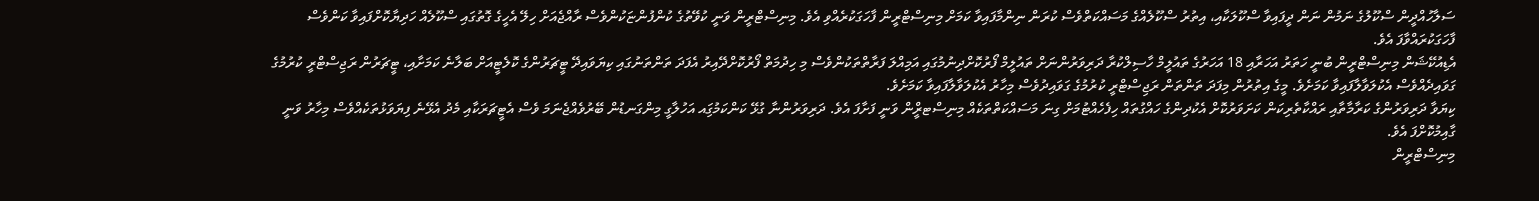ސަލާހުއްދީން ސްކޫލުގެ ނަމުން ނަން ދީފައިވާ ސްކޫލަކާއި، އިތުރު ސްކޫލެއްގެ މަސައްކަތްވެސް ކުރަން ނިންމާފައިވާ ކަމަށް މިނިސްޓްރީން ފާހަގަކުރެއްވި އެވެ. މިނިސްޓްރީން ވަނީ ކުވޭތުގެ ކުންފުންޏަކުންވެސް ރާއްޖެއަށް ހިލޭ އެހީގެ ގޮތުގައި ސްކޫލެއް ހަދިޔާކޮށްފައިވާ ކަންވެސް ފާހަގަކުރައްވާފަ އެވެ.
އެޑިއުކޭޝަން މިނިސްޓްރީން ބުނީ ހަތަރު އަހަރާއި 18 އަހަރުގެ ތައުލީމް ހާސިލްކުރާ ދަރިވަރުންނަށް ތައުލީމް ފޯރުކޮށްދިނުމުގައި އަމިއްލަ ފަރާތްތަކުންވެސް މި ހިދުމަތް ފޯރުކޮށްދޭއިރު އެފަދަ ތަންތަނުގައި ކިޔަވައިދޭ ޓީޗަރުންގެ ކޮލެޓީއަށް ބަލާނެ ކަމަށާއި، ޓީޗަރުން ރަޖިސްޓްރީ ކުރުމުގެ ގަވައިދެއްވެސް އެކުލަވާލާފައިވާ ކަމަށެވެ. މީގެ އިތުރުން މިފަދަ ތަންތަން ރަޖިސްޓްރީ ކުރުމުގެ ގަވައިދުވެސް މިހާރު އެކުލަވާލާފައިވާ ކަމަށެވެ.
ކިޔަވާ ދަރިވަރުންގެ ކަރާމާތާއި ރައްކާތެރިކަން ކަށަވަރުކޮށް އެކުދިންގެ ހައްގުތައް ހިފެހެއްޓުމަށް ގިނަ މަސައްކަތްތަކެއް މިނިސްޓރްީން ވަނީ ފަށާފަ އެވެ. ދަރިވަރުންނާ ގުޅޭ ކަންކަމުގަިއ އަހުލާގީ މިންގަނޑުން ބޭރުވެއްޖެނަމަ ވެސް އެޓީޗަރަކާއި މެދު އެޅޭނެ ފިޔަވަޅުތަކެއްވެސް މިހާރު ވަނީ ގާއިމުކޮށްފަ އެވެ.
މިނިސްޓްރީން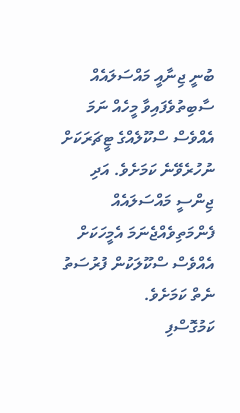ބުނީ ޖިނާއީ މައްސަލައެއް ސާބިތުވެފައިވާ މީހެއް ނަމަ އެއްވެސް ސްކޫލެއްގެ ޓީޗަރަކަށް ނުހުރެވޭނެ ކަމަށެވެ. އަދި ޖިންސީ މައްސަލައެއް ފެންމަތިވެއްޖެނަމަ އެމީހަކަށް އެއްވެސް ސްކޫލަކުން ފުރުސަތު ނެތް ކަމަށެވެ.
ކަމުގޮސްފި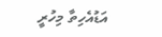އަޑުއެހިތާ މިހުރީ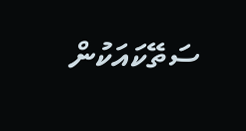ސަތޭކައަކުން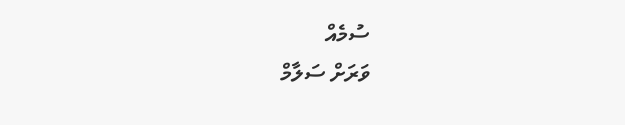ސުމެއް
ވަރަށް ސަލާމް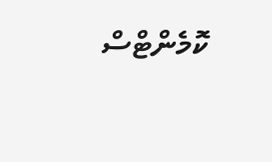ކޮމެންޓްސް